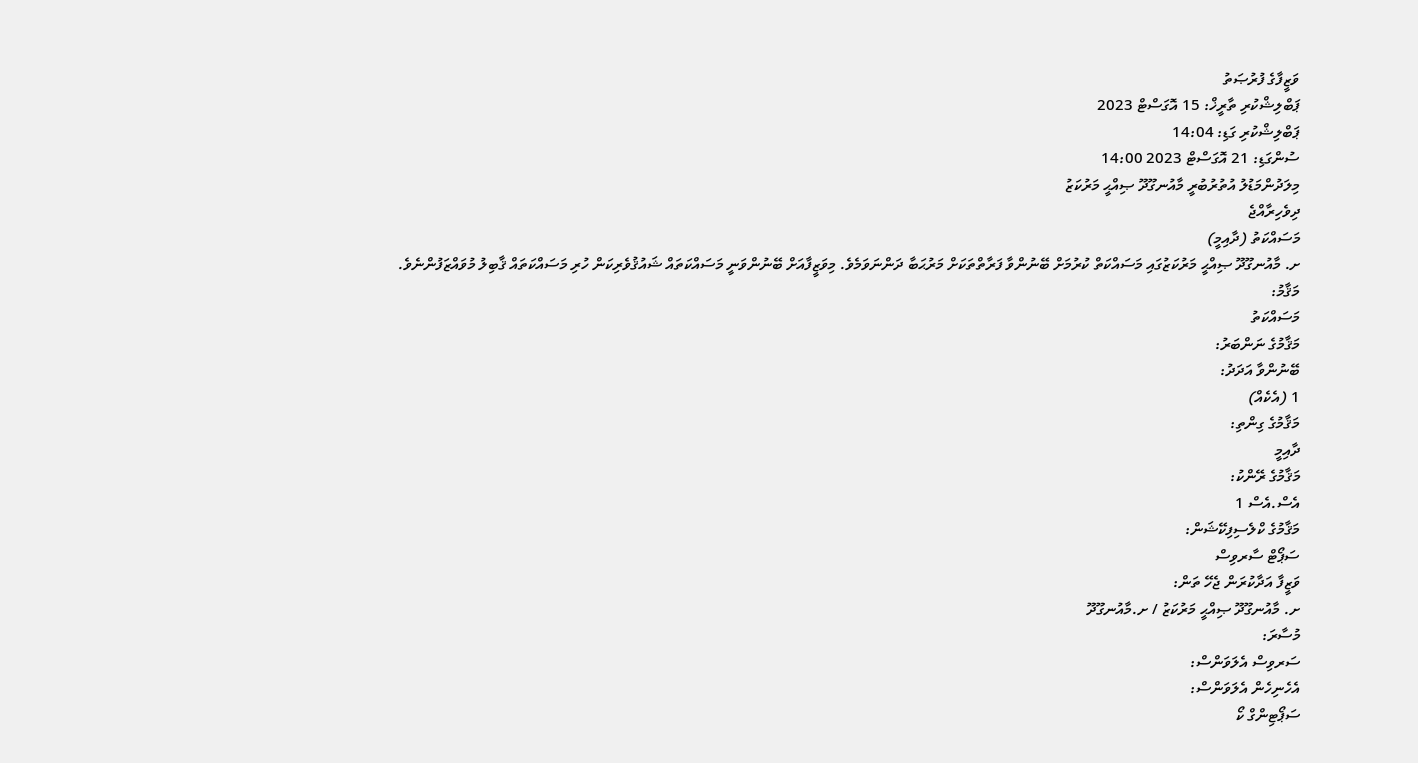ވަޒީފާގެ ފުރުޞަތު
ޕަބްލިޝްކުރި ތާރީޚް: 15 އޮގަސްޓް 2023
ޕަބްލިޝްކުރި ގަޑި: 14:04
ސުންގަޑި: 21 އޮގަސްޓް 2023 14:00
މިލަދުންމަޑުލު އުތުރުބުރީ މާއުނގޫދޫ ޞިއްޙީ މަރުކަޒު
ދިވެހިރާއްޖެ
މަސައްކަތު (ދާއިމީ)
ށ. މާއުނގޫދޫ ޞިއްޙީ މަރުކަޒުގައި މަސައްކަތް ކުރުމަށް ބޭނުންވާ ފަރާތްތަކަށް މަރުޙަބާ ދަންނަވަމެވެ. މިވަޒީފާއަށް ބޭނުންވަނީ މަސައްކަތައް ޝައުޤުވެރިކަން ހުރި މަސައްކަތައް ޤާބިލު މުވައްޒަފުންނެވެ.
މަޤާމު:
މަސައްކަތު
މަޤާމުގެ ނަންބަރު:
ބޭނުންވާ އަދަދު:
1 (އެކެއް)
މަޤާމުގެ ގިންތި:
ދާއިމީ
މަޤާމުގެ ރޭންކު:
އެސް.އެސް 1
މަޤާމުގެ ކްލެސިފިކޭޝަން:
ސަޕޯޓް ސާރވިސް
ވަޒީފާ އަދާކުރަން ޖެހޭ ތަން:
ށ. މާއުނގޫދޫ ޞިއްޙީ މަރުކަޒު / ށ.މާއުނގޫދޫ
މުސާރަ:
ސަރވިސް އެލަވަންސް:
އެހެނިހެން އެލަވަންސް:
ސަޕޯޓިންގް ކޯ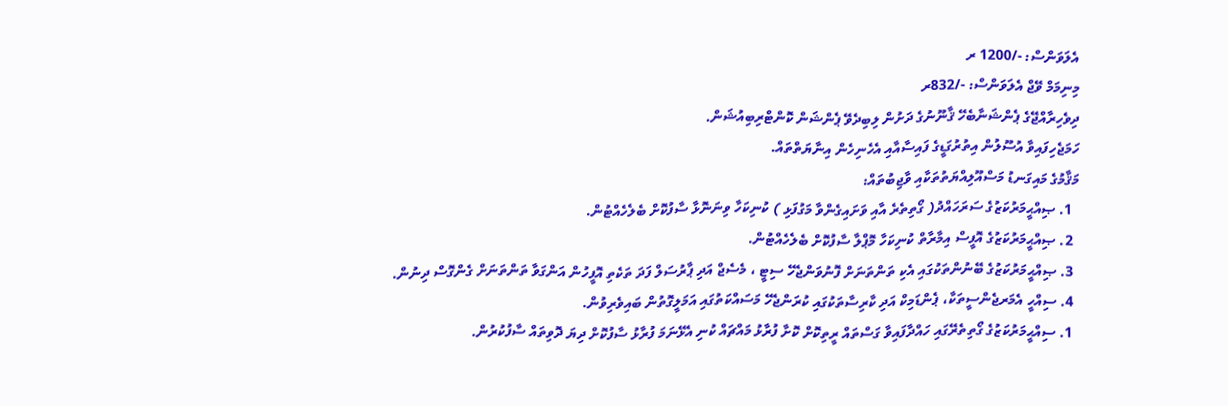އެލަވަންސް: -/1200 ރ
މިނިމަމް ވޭޖް އެލަވަންސް: -/832ރ
ދިވެހިރާއްޖޭގެ ޕެންޝަނާބެހޭ ޤާނޫނުގެ ދަށުން ލިބިދެވޭ ޕެންޝަން ކޮންޓްރިބިއުޝަން.
ހަމަޖެހިފައިވާ އުސޫލުން އިތުރުގަޑީގެ ފައިސާއާއި އެހެނިހެން އިނާޔަތްތައް.
މަޤާމުގެ މައިގަނޑު މަސްއޫލިއްޔަތުތަކާއި ވާޖިބުތައް:
  1. ޞިއްޙީމަރުކަޒުގެ ސަރަހައްދު( ގޯތިތެރެ އާއި ވަށައިގެންވާ މަގުފަޅި ) ކުނިކަހާ ވިނަނޮޅާ ސާފުކޮށް ބެލެހެއްޓުން.
  2. ޞިއްޙީމަރުކަޒުގެ އޮފީސް އިމާރާތް ކުނިކަހާ މޮޕްލާ ސާފުކޮށް ބެލެހެއްޓުން.
  3. ޞިއްޙީމަރުކަޒުގެ ބޭނުންތަކުގައި އެކި ތަންތަނަށް ފޮނުވަންޖެހޭ ސިޓީ ، މެސެޖް އަދި ޕާރުސަލް ފަދަ ތަކެތި އޮފީހުން އަންގަވާ ތަންތަނަށް ގެންގޮސް ދިނުން.
  4. ސިއްހީ އެމަރޖެންސީތަކާ، ޕެންޑަމިކް އަދި ކާރިސާތަކުގައި ކުރަންޖެހޭ މަސައްކަތުގައި އަމަލީގޮތުން ބައިވެރިވުން.
  1. ސިއްޙީމަރުކަޒުގެ ގޯތިތެރޭގައި ހައްދާފައިވާ ގަސްތައް ރީތިކޮށް ކޮށާ ފުރާޅު މައްޗައް ކުނި އެޅޭނަމަ ފުރާޅު ސާފުކޮށް ދިޔަ ދޮވިތައް ސާފުކުރުން.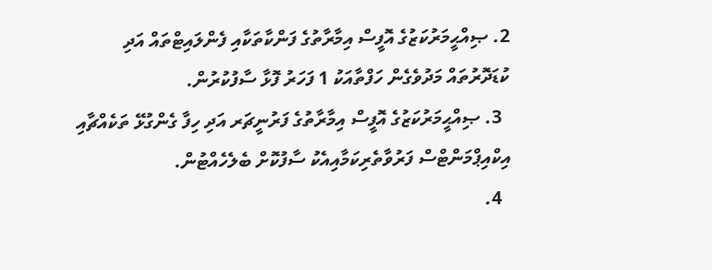2. ޞިއްޙީމަރުކަޒުގެ އޮފީސް އިމާރާތުގެ ފަންކާތަކާއި ފެންލައިޓްތައް އަދި ކުޑަދޮރުތައް މަދުވެގެން ހަފްތާއަކު 1 ފަހަރު ފޮޅާ ސާފުކުރުން.
  3. ޞިއްޙީމަރުކަޒުގެ އޮފީސް އިމާރާތުގެ ފަރުނީޗަރ އަދި ހިފާ ގެންގުޅޭ ތަކެއްޗާއި އިކްއިޕްމަންޓްސް ފަރުވާތެރިކަމާއިއެކު ސާފުކޮށް ބެލެހެއްޓުން.
  4.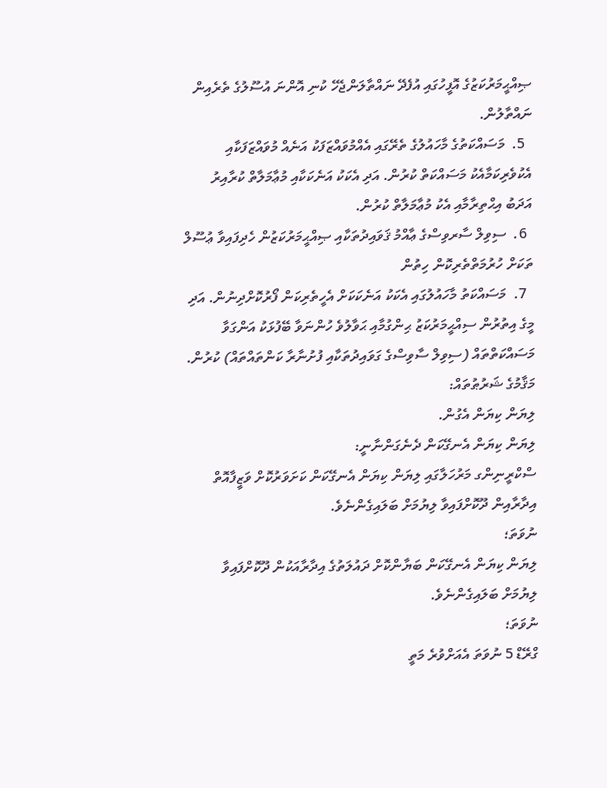ޞިއްޙީމަރުކަޒުގެ އޮފީހުގައި އުފެދޭ ނައްތާލަންޖެހޭ ކުނި އޮންނަ އުސޫލުގެ ތެރެއިން ނައްތާލުން.
  5.  މަސައްކަތުގެ މާހައުލުގެ ތެރޭގައި އެއްމުވައްޒަފަކު އަނެއް މުވައްޒަފަކާއި އެކުވެރިކަމާއެކު މަސައްކަތް ކުރުން. އަދި އެކަކު އަނެކަކާއި މުޢާމަލާތް ކުރާއިރު އަދަބު އިޙްތިރާމާއި އެކު މުޢާމަލާތް ކުރުން.
  6.  ސިވިލް ސާރވިސްގެ ޢާއްމު ޤަވައިދުތަކާއި ޞިއްޙީމަރުކަޒުން ހެދިފައިވާ ޢުސޫލް ތަކަށް ހުރުމަތްތެރިކޮން ހިތުން
  7.  މަސައްކަތު މާހައުލުގައި އެކަކު އަނެކަކަށް އެހީތެރިކަން ފޯރުކޮށްދިނުން. އަދި މީގެ އިތުރުން ސިއްޙީމަރުކަޒު ޙިންގުމާއި ޙަވާލުވެ ހުންނަވާ ބޭފުޅަކު އަންގަވާ މަސައްކަތްތައް (ސިވިލް ސާވިސްގެ ގަވައިދުތަކާއި ފުށުނާރާ ކަންތައްތައް) ކުރުން.
މަޤާމުގެ ޝަރުޠުތައް:
ލިޔަން ކިޔަން އެގުން.
ލިޔަން ކިޔަން އެނގޭކަން ދެނެގަންނާނީ:
ސްކްރީނިންގ މަރުހަލާގައި ލިޔަން ކިޔަން އެނގޭކަން ކަށަވަރުކޮށް ވަޒީފާއޮތް އިދާރާއިން ދޫކޮށްފައިވާ ލިޔުމަށް ބަލައިގެންނެވެ.
ނުވަތަ؛
ލިޔަން ކިޔަން އެނގޭކަން ބަޔާންކޮށް ދައުލަތުގެ އިދާރާއަކުން ދޫކޮށްފައިވާ ލިޔުމަށް ބަލައިގެންނެވެ.
ނުވަތަ؛
ގްރޭޑް 5 ނުވަތަ އެއަށްވުރެ މަތީ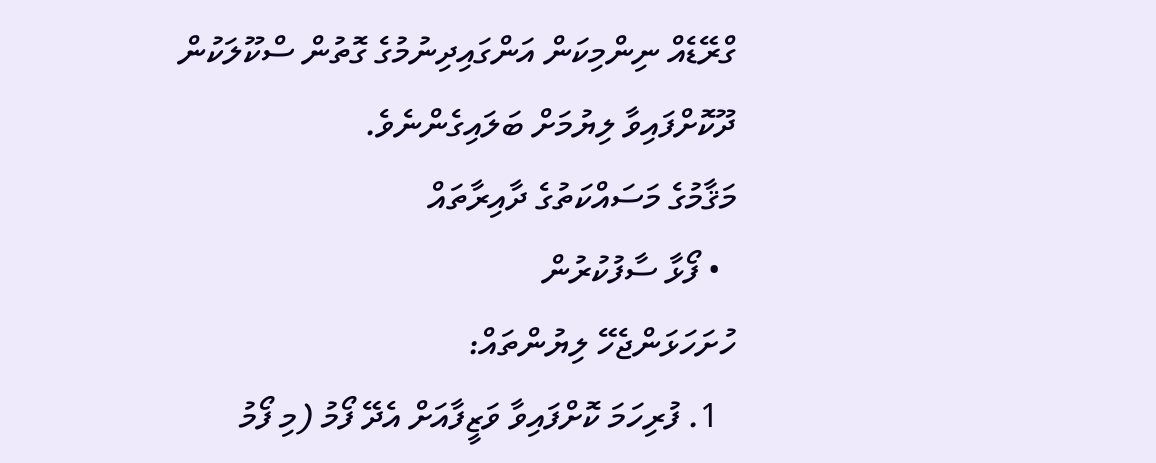ގްރޭޑެއް ނިންމިކަން އަންގައިދިނުމުގެ ގޮތުން ސްކޫލަކުން ދޫކޮށްފައިވާ ލިޔުމަށް ބަލައިގެންނެވެ.
މަޤާމުގެ މަސައްކަތުގެ ދާއިރާތައް
  • ފޯޅާ ސާފުކުރުން
ހުށަހަޅަންޖެހޭ ލިޔުންތައް:
  1. ފުރިހަމަ ކޮށްފައިވާ ވަޒީފާއަށް އެދޭ ފޯމު (މި ފޯމު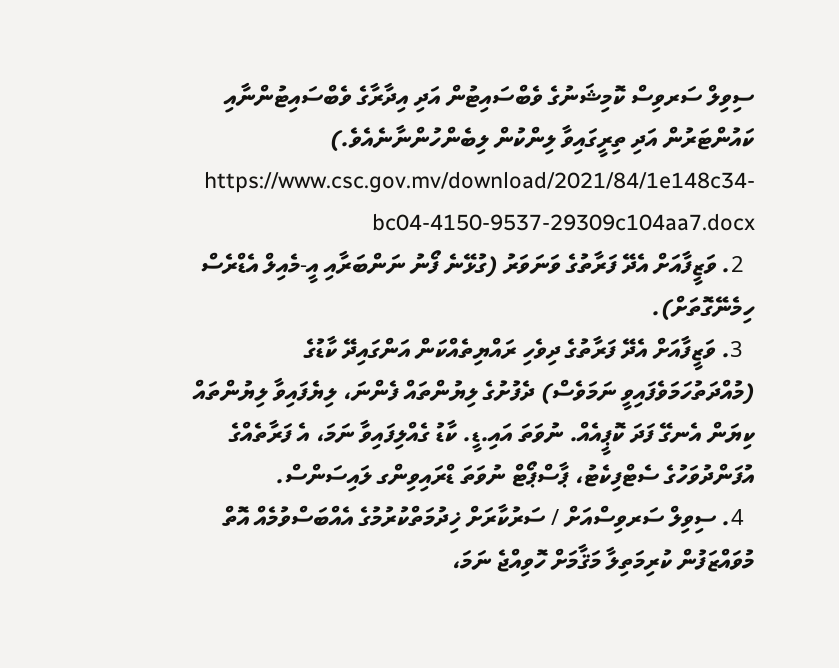ސިވިލް ސަރވިސް ކޮމިޝަނުގެ ވެބްސައިޓުން އަދި އިދާރާގެ ވެބްސައިޓުންނާއި ކައުންޓަރުން އަދި ތިރީގައިވާ ލިންކުން ލިބެންހުންނާނެއެވެ.)  https://www.csc.gov.mv/download/2021/84/1e148c34-bc04-4150-9537-29309c104aa7.docx
  2. ވަޒީފާއަށް އެދޭ ފަރާތުގެ ވަނަވަރު (ގުޅޭނެ ފޯނު ނަންބަރާއި އީ-މެއިލް އެޑްރެސް ހިމެނޭގޮތަށް).
  3. ވަޒީފާއަށް އެދޭ ފަރާތުގެ ދިވެހި ރައްޔިތެއްކަން އަންގައިދޭ ކާޑުގެ (މުއްދަތުހަމަވެފައިވީ ނަމަވެސް) ދެފުށުގެ ލިޔުންތައް ފެންނަ، ލިޔެފައިވާ ލިޔުންތައް ކިޔަން އެނގޭ ފަދަ ކޮޕީއެއް. ނުވަތަ އައި.ޑީ. ކާޑު ގެއްލިފައިވާ ނަމަ، އެ ފަރާތެއްގެ އުފަންދުވަހުގެ ސެޓްފިކެޓު، ޕާސްޕޯޓް ނުވަތަ ޑްރައިވިންގ ލައިސަންސް.
  4. ސިވިލް ސަރވިސްއަށް / ސަރުކާރަށް ޚިދުމަތްކުރުމުގެ އެއްބަސްވުމެއް އޮތް މުވައްޒަފުން ކުރިމަތިލާ މަޤާމަށް ހޮވިއްޖެ ނަމަ،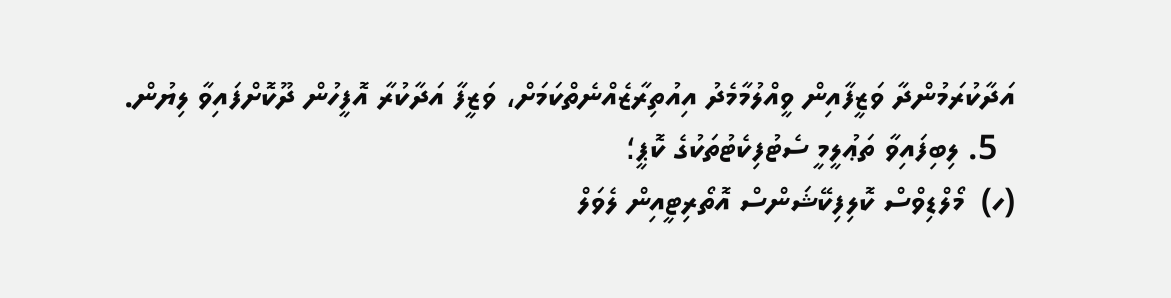އަދާކުރަމުންދާ ވަޒީފާއިން ވީއްލުމާމެދު އިއުތިރާޒެއްނެތްކަމަށް، ވަޒީފާ އަދާކުރާ އޮފީހުން ދޫކޮށްފައިވާ ލިޔުން.
  5. ލިބިފައިވާ ތަޢުލީމީ ސެޓުފިކެޓުތަކުގެ ކޮޕީ؛
(ހ)  މޯލްޑިވްސް ކޮލިފިކޭޝަންސް އޮތޯރިޓީއިން ލެވަލް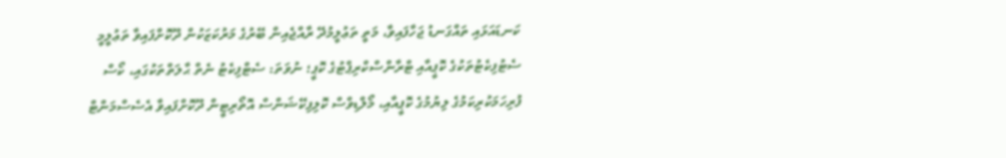ކަނޑައަޅައި ތައްގަނޑު ޖަހާފައިވާ، މަތީ ތަޢުލީމުދޭ ރާއްޖެއިން ބޭރުގެ މަރުކަޒަކުން ދޫކޮށްފައިވާ ތަޢުލީމީ ސެޓުފިކެޓުތަކުގެ ކޮޕީއާއި ޓްރާންސްކްރިޕްޓުގެ ކޮޕީ؛ ނުވަތަ: ސެޓްފިކެޓު ނެތް ޙާލަތްތަކުގައި، ކޯސް ފުރިހަމަކުރިކަމުގެ ލިޔުމުގެ ކޮޕީއާއި، މޯލްޑިވްސް ކޮލިފިކޭޝަންސް އޮތޯރިޓީން ދޫކޮށްފައިވާ އެސެސްމަންޓް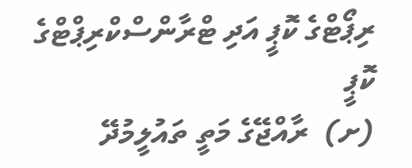ރިޕޯޓްގެ ކޮޕީ އަދި ޓްރާންސްކްރިޕްޓްގެ ކޮޕީ
(ށ)  ރާއްޖޭގެ މަތީ ތައުލީމުދޭ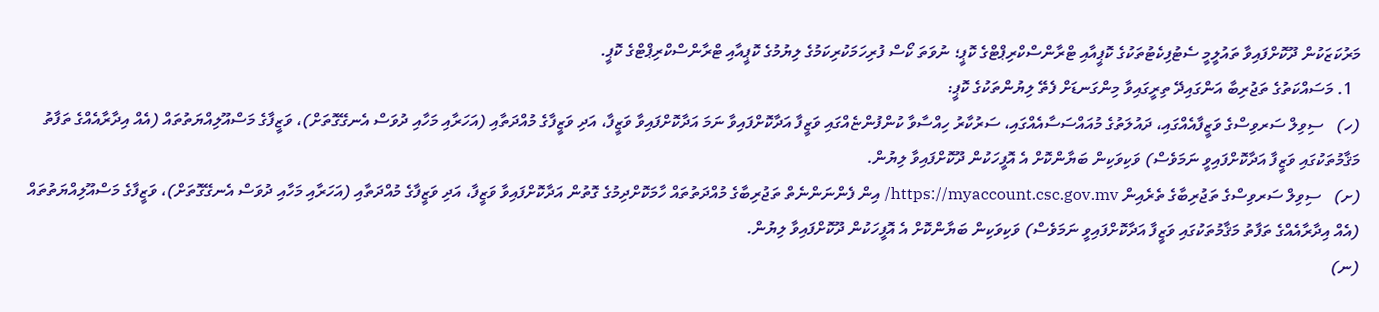މަރުކަޒަކުން ދޫކޮށްފައިވާ ތައުލީމީ ސެޓުފިކެޓުތަކުގެ ކޮޕީއާއި ޓްރާންސްކްރިޕްޓްގެ ކޮޕީ؛ ނުވަތަ ކޯސް ފުރިހަމަކުރިކަމުގެ ލިޔުމުގެ ކޮޕީއާއި ޓްރާންސްކްރިޕްޓްގެ ކޮޕީ.
  1. މަސައްކަތުގެ ތަޖުރިބާ އަންގައިދޭ ތިރީގައިވާ މިންގަނޑަށް ފެތޭ ލިޔުންތަކުގެ ކޮޕީ:
(ހ)   ސިވިލް ސަރވިސްގެ ވަޒީފާއެއްގައި، ދައުލަތުގެ މުއައްސަސާއެއްގައި، ސަރުކާރު ހިއްސާވާ ކުންފުންޏެއްގައި ވަޒީފާ އަދާކޮށްފައިވާ ނަމަ އަދާކޮށްފައިވާ ވަޒީފާ، އަދި ވަޒީފާގެ މުއްދަތާއި (އަހަރާއި މަހާއި ދުވަސް އެނގޭގޮތަށް)، ވަޒީފާގެ މަސްއޫލިއްޔަތުތައް (އެއް އިދާރާއެއްގެ ތަފާތު މަޤާމުތަކުގައި ވަޒީފާ އަދާކޮށްފައިވީ ނަމަވެސް) ވަކިވަކިން ބަޔާންކޮށް އެ އޮފީހަކުން ދޫކޮށްފައިވާ ލިޔުން.
(ށ)   ސިވިލް ސަރވިސްގެ ތަޖުރިބާގެ ތެރެއިން https://myaccount.csc.gov.mv/ އިން ފެންނަންނެތް ތަޖުރިބާގެ މުއްދަތުތައް ހާމަކޮށްދިމުގެ ގޮތުން އަދާކޮށްފައިވާ ވަޒީފާ، އަދި ވަޒީފާގެ މުއްދަތާއި (އަހަރާއި މަހާއި ދުވަސް އެނގޭގޮތަށް)، ވަޒީފާގެ މަސްއޫލިއްޔަތުތައް (އެއް އިދާރާއެއްގެ ތަފާތު މަޤާމުތަކުގައި ވަޒީފާ އަދާކޮށްފައިވީ ނަމަވެސް) ވަކިވަކިން ބަޔާންކޮށް އެ އޮފީހަކުން ދޫކޮށްފައިވާ ލިޔުން.
(ނ)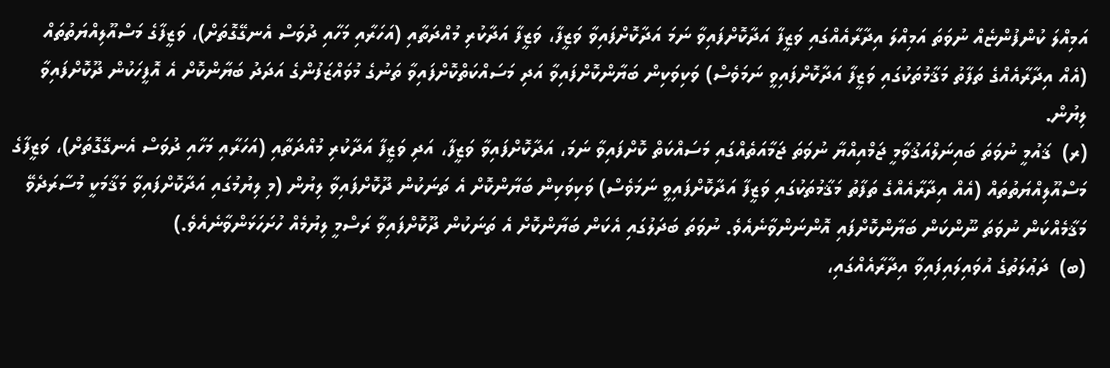އަމިއްލަ ކުންފުންޏެއް ނުވަތަ އަމިއްލަ އިދާރާއެއްގައި ވަޒީފާ އަދާކޮށްފައިވާ ނަމަ އަދާކޮށްފައިވާ ވަޒީފާ، ވަޒީފާ އަދާކުރި މުއްދަތާއި (އަހަރާއި މަހާއި ދުވަސް އެނގޭގޮތަށް)، ވަޒީފާގެ މަސްއޫލިއްޔަތުތައް (އެއް އިދާރާއެއްގެ ތަފާތު މަޤާމުތަކުގައި ވަޒީފާ އަދާކޮށްފައިވީ ނަމަވެސް) ވަކިވަކިން ބަޔާންކޮށްފައިވާ އަދި މަސައްކަތްކޮށްފައިވާ ތަނުގެ މުވައްޒަފުންގެ އަދަދު ބަޔާންކޮށް އެ އޮފީހަކުން ދޫކޮށްފައިވާ ލިޔުން.
(ރ)  ޤައުމީ ނުވަތަ ބައިނަލްއަޤުވާމީ ޖަމްއިއްޔާ ނުވަތަ ޖަމާއަތެއްގައި މަސައްކަތް ކޮށްފައިވާ ނަމަ، އަދާކޮށްފައިވާ ވަޒީފާ، އަދި ވަޒީފާ އަދާކުރި މުއްދަތާއި (އަހަރާއި މަހާއި ދުވަސް އެނގޭގޮތަށް)، ވަޒީފާގެ މަސްއޫލިއްޔަތުތައް (އެއް އިދާރާއެއްގެ ތަފާތު މަޤާމުތަކުގައި ވަޒީފާ އަދާކޮށްފައިވީ ނަމަވެސް) ވަކިވަކިން ބަޔާންކޮށް އެ ތަނަކުން ދޫކޮށްފައިވާ ލިޔުން (މި ލިޔުމުގައި އަދާކޮށްފައިވާ މަޤާމަކީ މުސާރަދެވޭ މަޤާމެއްކަން ނުވަތަ ނޫންކަން ބަޔާންކޮށްފައި އޮންނަންވާނެއެވެ. ނުވަތަ ބަދަލުގައި އެކަން ބަޔާންކޮށް އެ ތަނަކުން ދޫކޮށްފައިވާ ރަސްމީ ލިޔުމެއް ހުށަހަޅަންވާނެއެވެ.)
(ބ)  ދަޢުލަތުގެ އުވައިލައިފައިވާ އިދާރާއެއްގައި،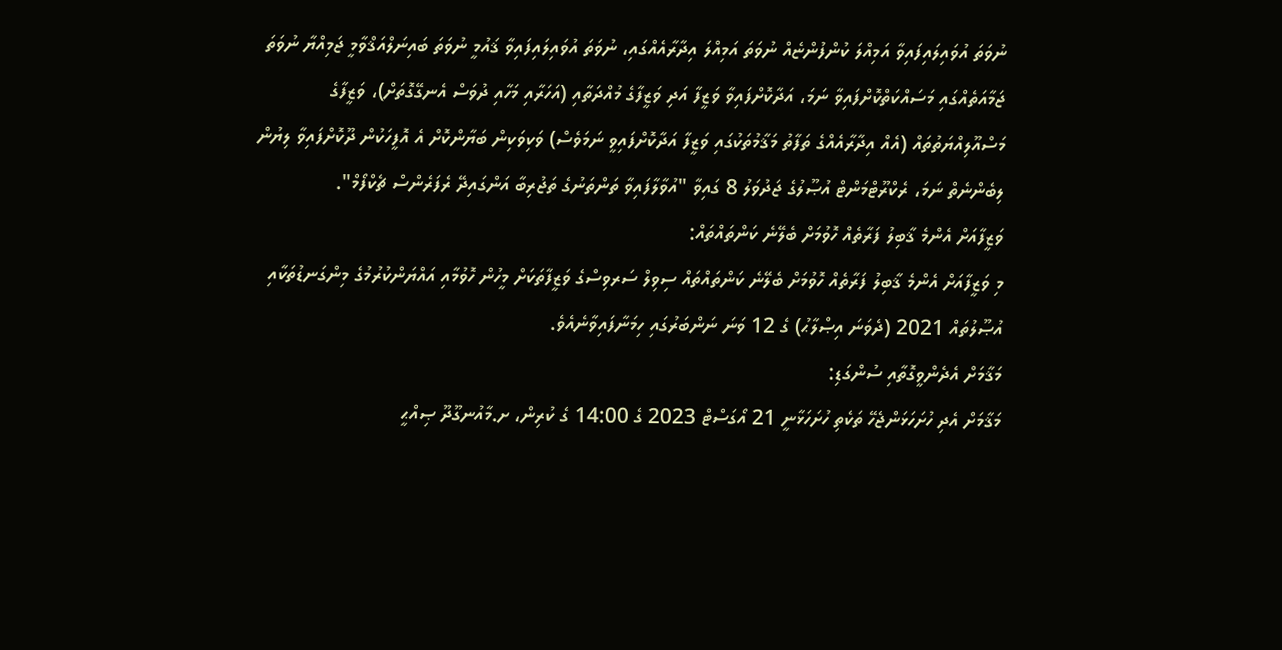ނުވަތަ އުވައިލައިފައިވާ އަމިއްލަ ކުންފުންޏެއް ނުވަތަ އަމިއްލަ އިދާރާއެއްގައި، ނުވަތަ އުވައިލައިފައިވާ ޤައުމީ ނުވަތަ ބައިނަލްއަޤްވާމީ ޖަމިއްޔާ ނުވަތަ ޖަމާއަތެއްގައި މަސައްކަތްކޮށްފައިވާ ނަމަ، އަދާކޮށްފައިވާ ވަޒީފާ އަދި ވަޒީފާގެ މުއްދަތާއި (އަހަރާއި މަހާއި ދުވަސް އެނގޭގޮތަށް)، ވަޒީފާގެ މަސްއޫލިއްޔަތުތައް (އެއް އިދާރާއެއްގެ ތަފާތު މަޤާމުތަކުގައި ވަޒީފާ އަދާކޮށްފައިވީ ނަމަވެސް) ވަކިވަކިން ބަޔާންކޮށް އެ އޮފީހަކުން ދޫކޮށްފައިވާ ލިޔުން ލިބެންނެތް ނަމަ، ރެކްރޫޓްމަންޓް އުޞޫލުގެ ޖަދުވަލު 8 ގައިވާ "އުވާލާފައިވާ ތަންތަނުގެ ތަޖުރިބާ އަންގައިދޭ ރެފަރެންސް ޗެކްފޯމް".
ވަޒީފާއަށް އެންމެ ޤާބިލު ފަރާތެއް ހޮވުމަށް ބެލޭނެ ކަންތައްތައް:
މި ވަޒީފާއަށް އެންމެ ޤާބިލު ފަރާތެއް ހޮވުމަށް ބެލޭނެ ކަންތައްތައް ސިވިލް ސަރވިސްގެ ވަޒީފާތަކަށް މީހުން ހޮވުމާއި އައްޔަންކުރުމުގެ މިންގަނޑުތަކާއި އުޞޫލުތައް 2021 (ދެވަނަ އިޞްލާޙު) ގެ 12 ވަނަ ނަންބަރުގައި ހިމަނާފައިވާނެއެވެ.
މަޤާމަށް އެދެންވީގޮތާއި ސުންގަޑި:
މަޤާމަށް އެދި ހުށަހަޅަންޖެހޭ ތަކެތި ހުށަހަޅާނީ 21 އޯގަސްޓް 2023 ގެ 14:00 ގެ ކުރިން، ށ.މާއުނގޫދޫ ޞިއްޙީ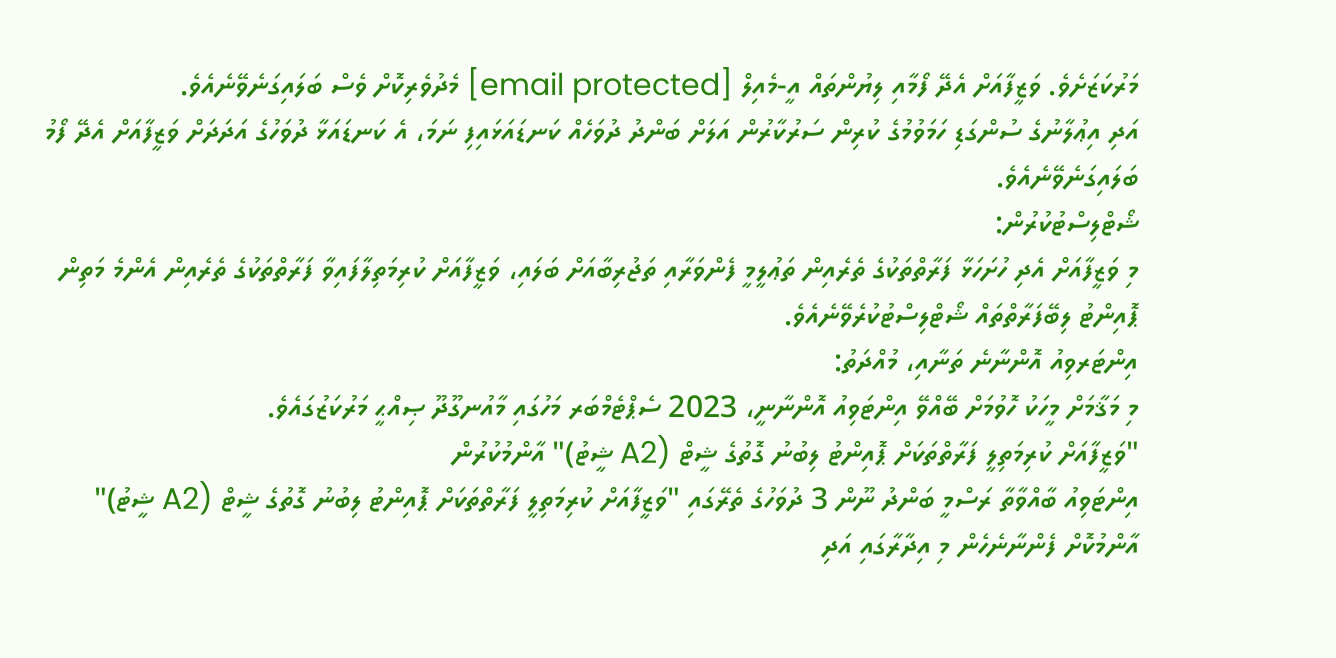މަރުކަޒަށެވެ. ވަޒީފާއަށް އެދޭ ފޯމާއި ލިޔުންތައް އީ-މެއިލް [email protected] މެދުވެރިކޮށް ވެސް ބަލައިގަނެވޭނެއެވެ.
އަދި އިޢުލާނުގެ ސުންގަޑި ހަމަވުމުގެ ކުރިން ސަރުކާރުން އަލަށް ބަންދު ދުވަހެއް ކަނޑައަޅައިފި ނަމަ، އެ ކަނޑައަޅާ ދުވަހުގެ އަދަދަށް ވަޒީފާއަށް އެދޭ ފޯމު ބަލައިގަނެވޭނެއެވެ.
ޝޯޓްލިސްޓުކުރުން:
މި ވަޒީފާއަށް އެދި ހުށަހަޅާ ފަރާތްތަކުގެ ތެރެއިން ތަޢުލީމީ ފެންވަރާއި ތަޖުރިބާއަށް ބަލައި، ވަޒީފާއަށް ކުރިމަތިލާފައިވާ ފަރާތްތަކުގެ ތެރެއިން އެންމެ މަތިން ޕޮއިންޓު ލިބޭފަރާތްތައް ޝޯޓްލިސްޓުކުރެވޭނެއެވެ.
އިންޓަރވިއު އޮންނާނެ ތަނާއި، މުއްދަތު:
މި މަޤާމަށް މީހަކު ހޮވުމަށް ބޭއްވޭ އިންޓަވިއު އޮންނާނީ، 2023 ސެޕްޓެމްބަރ މަހުގައި މާއުނގޫދޫ ޞިއްޙީ މަރުކަޒުގައެވެ.
"ވަޒީފާއަށް ކުރިމަތިލީ ފަރާތްތަކަށް ޕޮއިންޓު ލިބުނު ގޮތުގެ ޝީޓް (A2 ޝީޓު)" އާންމުކުރުން
އިންޓަވިއު ބާއްވާތާ ރަސްމީ ބަންދު ނޫން 3 ދުވަހުގެ ތެރޭގައި "ވަޒީފާއަށް ކުރިމަތިލީ ފަރާތްތަކަށް ޕޮއިންޓު ލިބުނު ގޮތުގެ ޝީޓް (A2 ޝީޓު)" އާންމުކޮށް ފެންނާނެހެން މި އިދާރާގައި އަދި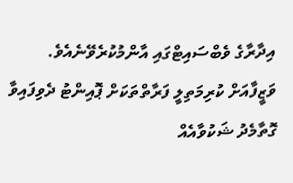އިދާރާގެ ވެބްސައިޓްގައި އާންމުކުރެވޭނެއެވެ. ވަޒީފާއަށް ކުރިމަތިލީ ފަރާތްތަކަށް ޕޮއިންޓު ދެވިފައިވާ ގޮތާމެދު ޝަކުވާއެއް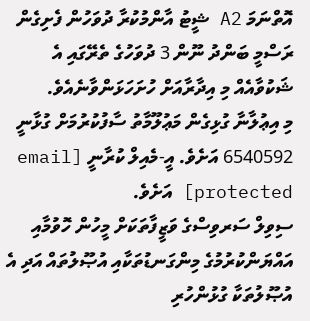އޮތްނަމަ A2 ޝީޓު އާންމުކުރާ ދުވަހުން ފެށިގެން ރަސްމީ ބަންދު ނޫން 3 ދުވަހުގެ ތެރޭގައި އެ ޝަކުވާއެއް މި އިދާރާއަށް ހުށަހަޅަންވާނެއެވެ.
މި އިޢުލާނާ ގުޅިގެން މަޢުލޫމާތު ސާފުކުރުމަށް ގުޅާނީ 6540592 އަށެވެ. އީ-މެއިލް ކުރާނީ [email protected] އަށެވެ.
ސިވިލް ސަރވިސްގެ ވަޒީފާތަކަށް މީހުން ހޮވުމާއި އައްޔަންކުރުމުގެ މިންގަނޑުތަކާއި އުޞޫލުތައް އަދި އެ އުޞޫލުތަކާ ގުޅުންހުރި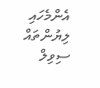އެންމެހައި ލިޔުންތައް ސިވިލް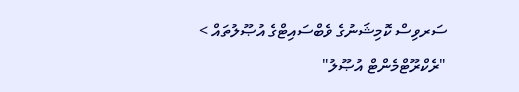ސަރވިސް ކޮމިޝަނުގެ ވެބްސައިޓްގެ އުޞޫލުތައް > "ރެކްރޫޓްމެންޓް އުޞޫލު"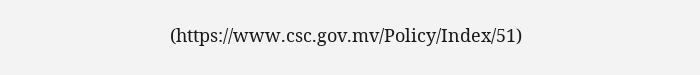(https://www.csc.gov.mv/Policy/Index/51)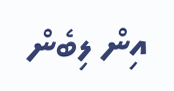އިން ލިބެން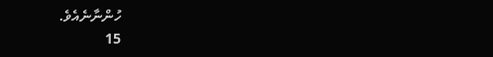ހުންނާނެއެވެ.
15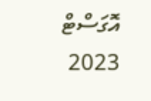އޮގަސްޓް 2023